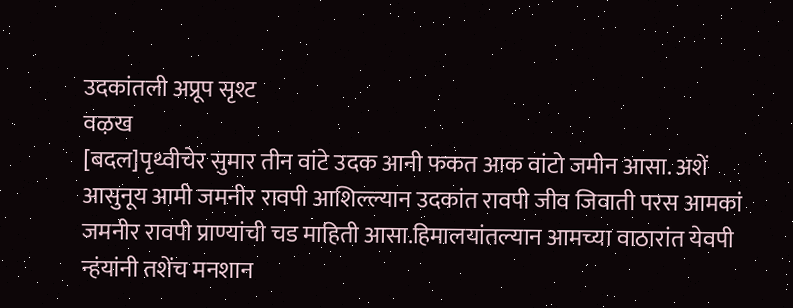उदकांतली अप्रूप सृश्ट
वऴख
[बदल]पृथ्वीचेर सुमार तीन वांटे उदक आनी फकत आक वांटो जमीन आसा. अशें आसुनूय आमी जमनीर रावपी आशिल्ल्यान उदकांत रावपी जीव जिवाती परस आमकां जमनीर रावपी प्राण्यांची चड माहिती आसा.हिमालयांतल्यान आमच्या वाठारांत येवपी न्हंयांनी तशेंच मनशान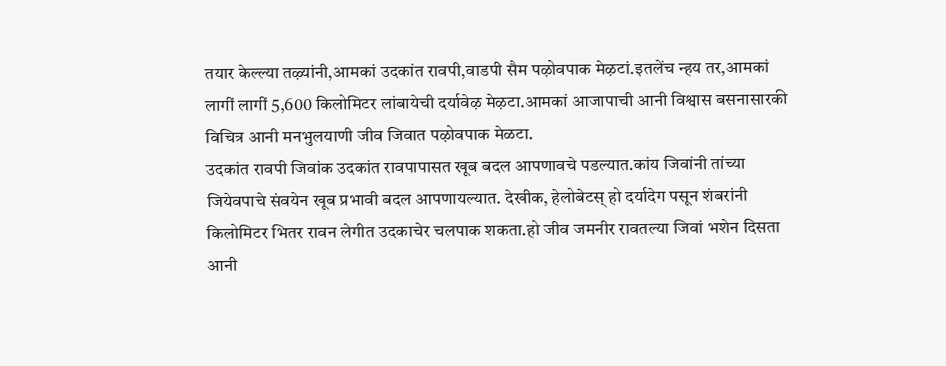तयार केल्ल्या तऴ्यांनी,आमकां उदकांत रावपी,वाडपी सैम पऴोवपाक मेऴटां.इतलेंच न्हय तर,आमकां लागीं लागीं 5,600 किलोमिटर लांबायेची दर्यावेऴ मेऴटा.आमकां आजापाची आनी विश्वास बसनासारकी विचित्र आनी मनभुलयाणी जीव जिवात पऴोवपाक मेळटा.
उदकांत रावपी जिवांक उदकांत रावपापासत खूब बदल आपणावचे पडल्यात.कांय जिवांनी तांच्या जियेवपाचे संवयेन खूब प्रभावी बदल आपणायल्यात. देखीक, हेलोबेटस् हो दर्यादेग पसून शंबरांनी किलोमिटर भितर रावन लेगीत उदकाचेर चलपाक शकता.हो जीव जमनीर रावतल्या जिवां भशेन दिसता आनी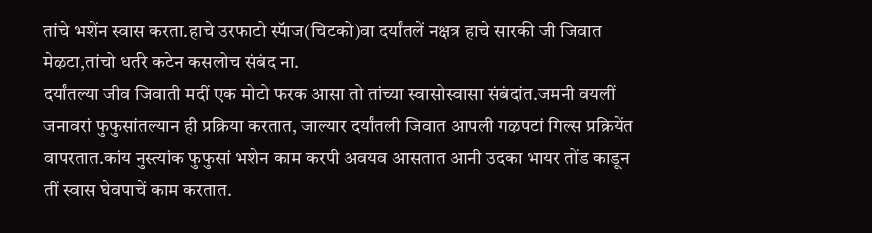तांचे भशेंन स्वास करता.हाचे उरफाटो स्पॅाज(चिटको)वा दर्यांतलें नक्षत्र हाचे सारकी जी जिवात मेऴटा,तांचो धर्तरे कटेन कसलोच संबंद ना.
दर्यांतल्या जीव जिवाती मदीं एक मोटो फरक आसा तो तांच्या स्वासोस्वासा संबंदांत.जमनी वयलीं जनावरां फुफुसांतल्यान ही प्रक्रिया करतात, जाल्यार दर्यांतली जिवात आपली गऴपटां गिल्स प्रक्रियेंत वापरतात.कांय नुस्त्यांक फुफुसां भशेन काम करपी अवयव आसतात आनी उदका भायर तोंड काडून तीं स्वास घेवपाचें काम करतात.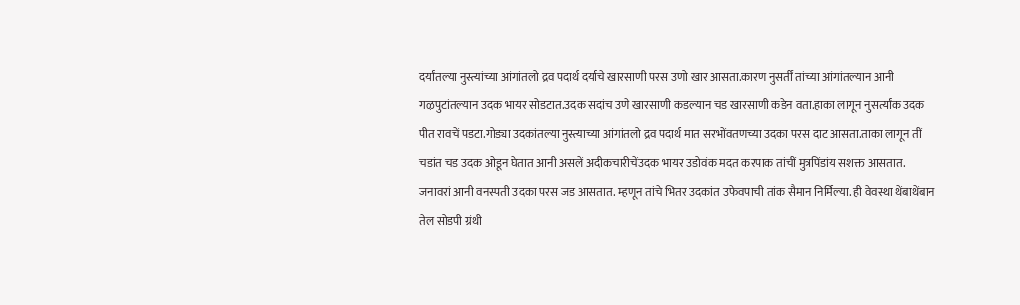दर्यांतल्या नुस्त्यांच्या आंगांतलो द्रव पदार्थ दर्याचे खारसाणी परस उणो खार आसता.कारण नुसर्तीं तांच्या आंगांतल्यान आनी गऴपुटांतल्यान उदक भायर सोडटात.उदक सदांच उणे खारसाणी कडल्यान चड खारसाणी कडेन वता.हाका लागून नुसर्त्यांक उदक पीत रावचें पडटा.गोड्या उदकांतल्या नुस्त्याच्या आंगांतलो द्रव पदार्थ मात सरभोंवतणच्या उदका परस दाट आसता.ताका लागून तीं चडांत चड उदक ओडून घेतात आनी असलें अदीकचारीचेंउदक भायर उडोवंक मदत करपाक तांचीं मुत्रपिंडांय सशक्त आसतात.
जनावरां आनी वनस्पती उदका परस जड आसतात. म्हणून तांचे भितर उदकांत उफेवपाची तांक सैमान निर्मिल्या. ही वेवस्था थेंबाथेंबान तेल सोडपी ग्रंथी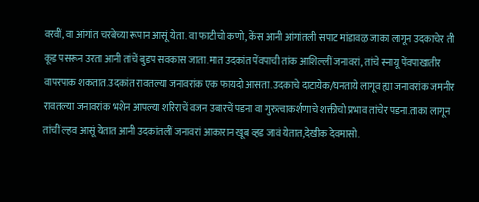वरवीं, वा आंगांत चरबेच्या रूपान आसूं येता. वा फाटीचो कणो, केंस आनी आंगांतली सपाट मांडावऴ जाका लागून उदकाचेर ती कूड पसरून उरता आनी तांचें बुडप सवकास जाता.मात उदकांत पेंवपाची तांक आशिल्लीं जनावरां, तांचे स्नायू पेंवपाखातीर वापरपाक शकतात.उदकांत रावतल्या जनावरांक एक फायदो आसता.उदकाचे दाटायेक/घनताये लागूव ह्या जनावरांक जमनीर रावतल्या जनावरांक भशेन आपल्या शरिराचें वजन उबारचें पडना वा गुरुत्वाकर्शणाचे शक्तीचो प्रभाव तांचेर पडना.ताका लागून तांचीं ल्हव आसूं येतात आनी उदकांतलीं जनावरां आकारान खूब व्हड जावं येतात,देखीक देवमासो.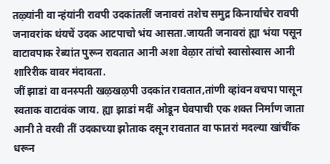तऴ्यांनी वा न्हंयांनी रावपी उदकांतलीं जनावरां तशेच समुद्र किनार्याचेर रावपी जनावरांक थंयचें उदक आटपाचो भंय आसता.जायती जनावरां ह्या भंया पसून वाटावपाक रेब्यांत पुरून रावतात आनी अशा वेऴार तांचो स्वासोस्वास आनी शारिरीक वावर मंदावता.
जीं झाडां वा वनस्पती खऴखऴपी उदकांत रावतात,तांणी व्हांवन वचपा पासून स्वताक वाटावंक जाय. ह्या झाडां मदीं ओडून घेवपाची एक शक्त निर्माण जाता आनी ते वरवी तीं उदकाच्या झोताक दसून रावतात वा फातरां मदल्या खांचींक धरून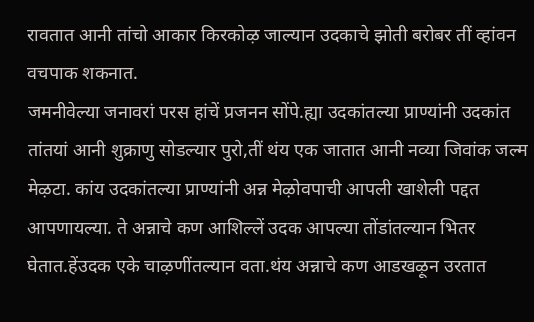रावतात आनी तांचो आकार किरकोऴ जाल्यान उदकाचे झोती बरोबर तीं व्हांवन वचपाक शकनात.
जमनीवेल्या जनावरां परस हांचें प्रजनन सोंपे.ह्या उदकांतल्या प्राण्यांनी उदकांत तांतयां आनी शुक्राणु सोडल्यार पुरो,तीं थंय एक जातात आनी नव्या जिवांक जल्म मेऴटा. कांय उदकांतल्या प्राण्यांनी अन्न मेऴोवपाची आपली खाशेली पद्दत आपणायल्या. ते अन्नाचे कण आशिल्लें उदक आपल्या तोंडांतल्यान भितर घेतात.हेंउदक एके चाऴणींतल्यान वता.थंय अन्नाचे कण आडखऴून उरतात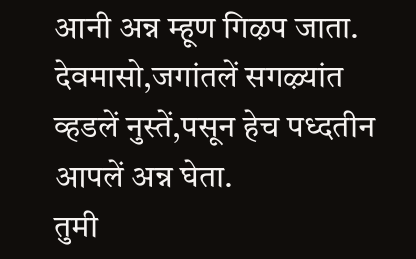आनी अन्न म्हूण गिऴप जाता. देवमासो,जगांतलें सगऴ्यांत व्हडलें नुस्तें,पसून हेच पध्दतीन आपलें अन्न घेता.
तुमी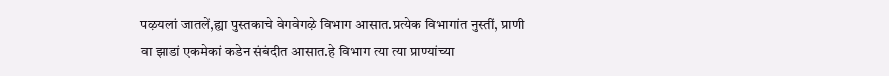पऴयलां जातलें,ह्या पुस्तकाचे वेगवेगऴे विभाग आसात.प्रत्येक विभागांत नुस्तीं, प्राणी वा झाडां एकमेकां कडेन संबंदीत आसात.हे विभाग त्या त्या प्राण्यांच्या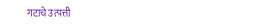गटाचे उत्पत्ती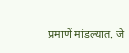प्रमाणें मांडल्यात. जे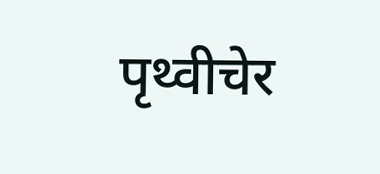पृथ्वीचेर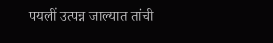पयलीं उत्पन्न जाल्यात तांची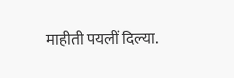माहीती पयलीं दिल्या.